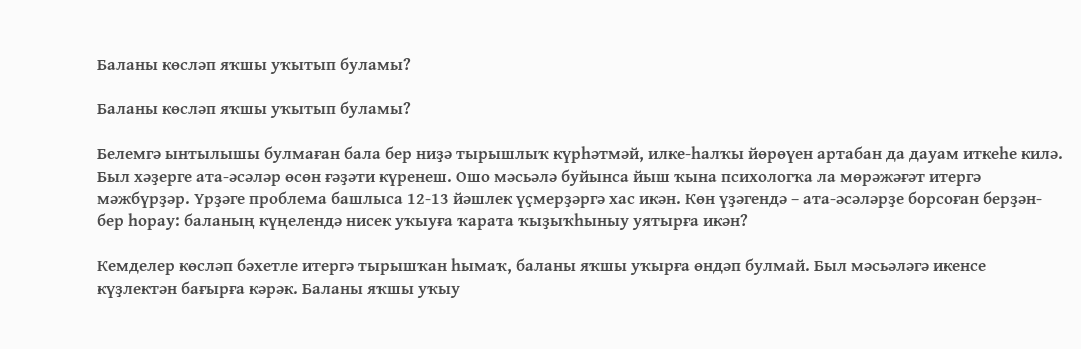Баланы көсләп яҡшы уҡытып буламы?

Баланы көсләп яҡшы уҡытып буламы?

Белемгә ынтылышы булмаған бала бер ниҙә тырышлыҡ күрһәтмәй, илке-һалҡы йөрөүен артабан да дауам иткеһе килә. Был хәҙерге ата-әсәләр өсөн ғәҙәти күренеш. Ошо мәсьәлә буйынса йыш ҡына психологҡа ла мөрәжәғәт итергә мәжбүрҙәр. Үрҙәге проблема башлыса 12-13 йәшлек үҫмерҙәргә хас икән. Көн үҙәгендә – ата-әсәләрҙе борсоған берҙән-бер һорау: баланың күңелендә нисек уҡыуға ҡарата ҡыҙыҡһыныу уятырға икән?

Кемделер көсләп бәхетле итергә тырышҡан һымаҡ, баланы яҡшы уҡырға өндәп булмай. Был мәсьәләгә икенсе күҙлектән бағырға кәрәк. Баланы яҡшы уҡыу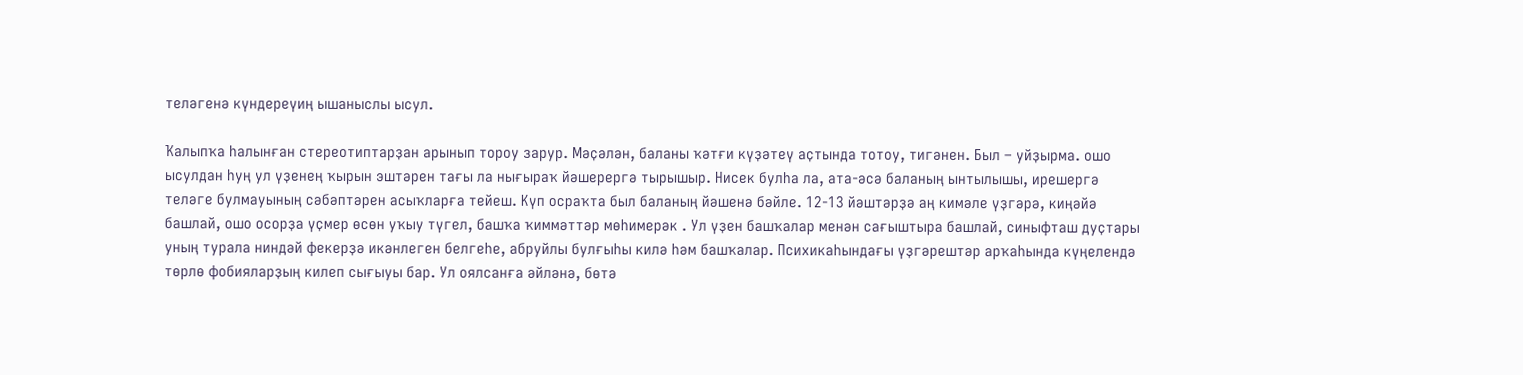теләгенә күндереүиң ышаныслы ысул.

Ҡалыпҡа һалынған стереотиптарҙан арынып тороу зарур. Мәҫәлән, баланы ҡәтғи күҙәтеү аҫтында тотоу, тигәнен. Был – уйҙырма. ошо ысулдан һуң ул үҙенең ҡырын эштәрен тағы ла нығыраҡ йәшерергә тырышыр. Нисек булһа ла, ата-әсә баланың ынтылышы, ирешергә теләге булмауының сәбәптәрен асыҡларға тейеш. Күп осраҡта был баланың йәшенә бәйле. 12-13 йәштәрҙә аң кимәле үҙгәрә, киңәйә башлай, ошо осорҙа үҫмер өсөн уҡыу түгел, башҡа ҡиммәттәр мөһимерәк . Ул үҙен башҡалар менән сағыштыра башлай, синыфташ дуҫтары уның турала ниндәй фекерҙә икәнлеген белгеһе, абруйлы булғыһы килә һәм башҡалар. Психикаһындағы үҙгәрештәр арҡаһында күңелендә төрлө фобияларҙың килеп сығыуы бар. Ул оялсанға әйләнә, бөтә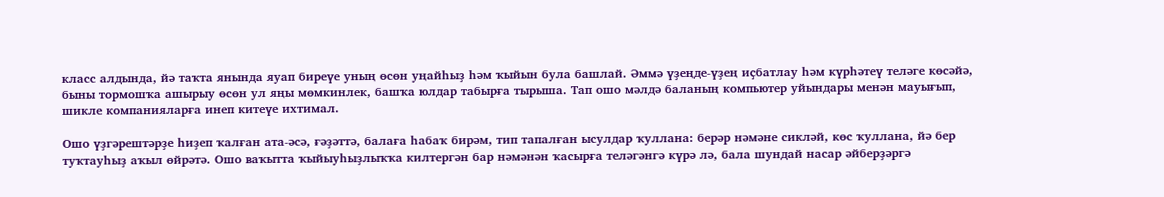класс алдында, йә таҡта янында яуап биреүе уның өсөн уңайһыҙ һәм ҡыйын була башлай. Әммә үҙеңде-үҙең иҫбатлау һәм күрһәтеү теләге көсәйә, быны тормошҡа ашырыу өсөн ул яңы мөмкинлек, башҡа юлдар табырға тырыша. Тап ошо мәлдә баланың компьютер уйындары менән мауығып, шикле компанияларға инеп китеүе ихтимал.

Ошо үҙгәрештәрҙе һиҙеп ҡалған ата-әсә, ғәҙәттә, балаға һабаҡ бирәм, тип тапалған ысулдар ҡуллана: берәр нәмәне сикләй, көс ҡуллана, йә бер туҡтауһыҙ аҡыл өйрәтә. Ошо ваҡытта ҡыйыуһыҙлыҡҡа килтергән бар нәмәнән ҡасырға теләгәнгә күрә лә, бала шундай насар әйберҙәргә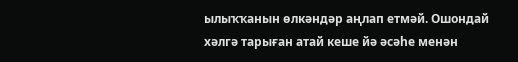ылыҡҡанын өлкәндәр аңлап етмәй. Ошондай хәлгә тарыған атай кеше йә әсәһе менән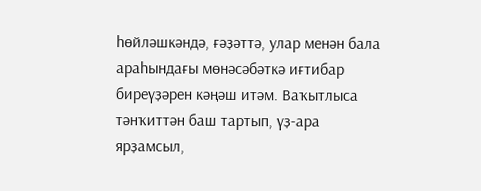һөйләшкәндә, ғәҙәттә, улар менән бала араһындағы мөнәсәбәткә иғтибар биреүҙәрен кәңәш итәм. Ваҡытлыса тәнҡиттән баш тартып, үҙ-ара ярҙамсыл,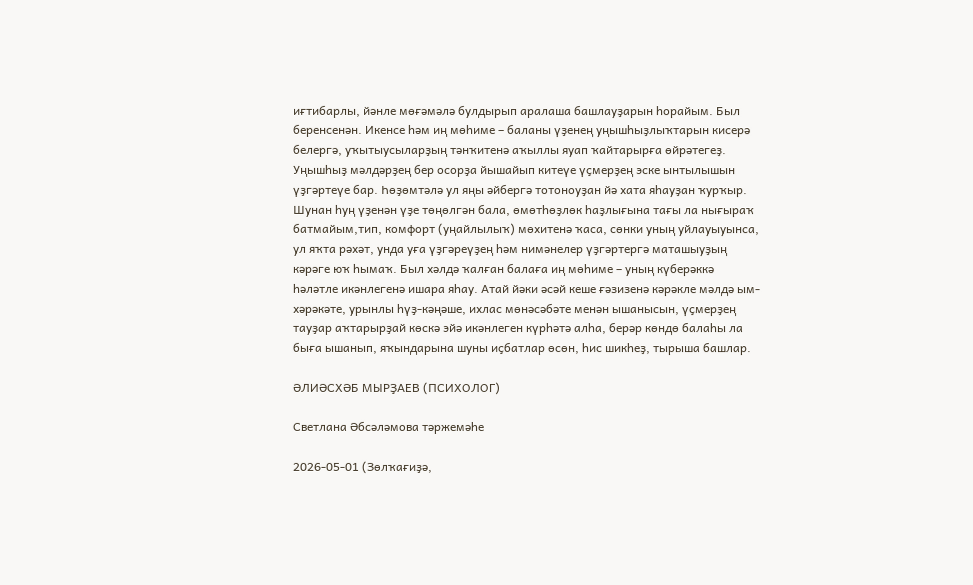иғтибарлы, йәнле мөғәмәлә булдырып аралаша башлауҙарын һорайым. Был беренсенән. Икенсе һәм иң мөһиме – баланы үҙенең уңышһыҙлыҡтарын кисерә белергә, уҡытыусыларҙың тәнҡитенә аҡыллы яуап ҡайтарырға өйрәтегеҙ. Уңышһыҙ мәлдәрҙең бер осорҙа йышайып китеүе үҫмерҙең эске ынтылышын үҙгәртеүе бар. Һөҙөмтәлә ул яңы әйбергә тотоноуҙан йә хата яһауҙан ҡурҡыр. Шунан һуң үҙенән үҙе төңөлгән бала, өмөтһөҙлөк һаҙлығына тағы ла нығыраҡ батмайым,тип, комфорт (уңайлылыҡ) мөхитенә ҡаса, сөнки уның уйлауыуынса, ул яҡта рәхәт, унда уға үҙгәреүҙең һәм нимәнелер үҙгәртергә маташыуҙың кәрәге юҡ һымаҡ. Был хәлдә ҡалған балаға иң мөһиме – уның күберәккә һәләтле икәнлегенә ишара яһау. Атай йәки әсәй кеше ғәзизенә кәрәкле мәлдә ым-хәрәкәте, урынлы һүҙ-кәңәше, ихлас мөнәсәбәте менән ышанысын, үҫмерҙең тауҙар аҡтарырҙай көскә эйә икәнлеген күрһәтә алһа, берәр көндө балаһы ла быға ышанып, яҡындарына шуны иҫбатлар өсөн, һис шикһеҙ, тырыша башлар.

ӘЛИӘСХӘБ МЫРҘАЕВ (ПСИХОЛОГ)

Светлана Әбсәләмова тәржемәһе

2026-05-01 (Зөлҡағиҙә,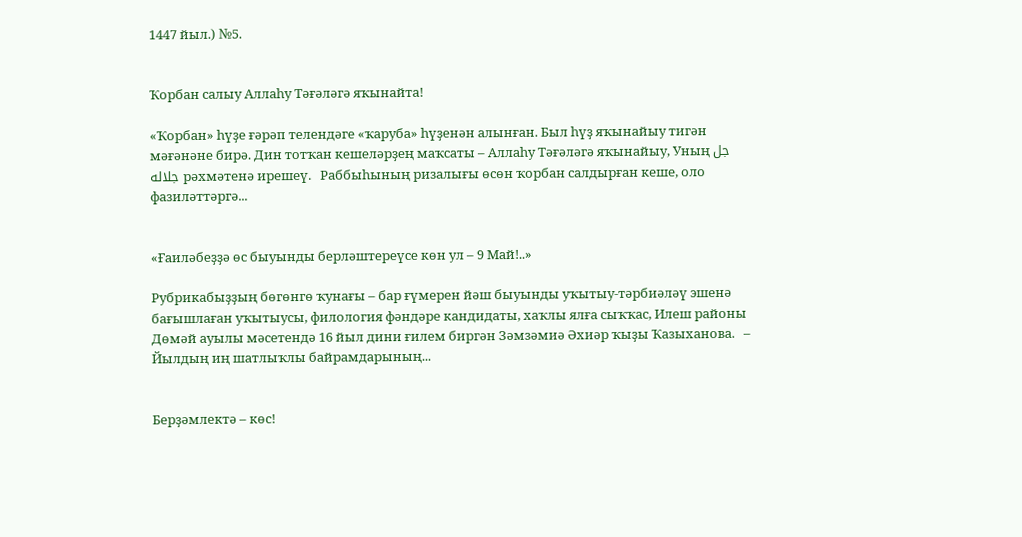1447 йыл.) №5.


Ҡорбан салыу Аллаһу Тәғәләгә яҡынайта!

«Ҡорбан» һүҙе ғәрәп телендәге «ҡаруба» һүҙенән алынған. Был һүҙ яҡынайыу тигән мәғәнәне бирә. Дин тотҡан кешеләрҙең маҡсаты – Аллаһу Тәғәләгә яҡынайыу, Уның جل جلاله рәхмәтенә ирешеү.   Раббыһының ризалығы өсөн ҡорбан салдырған кеше, оло фазиләттәргә...


«Ғаиләбеҙҙә өс быуынды берләштереүсе көн ул – 9 Май!..»

Рубрикабыҙҙың бөгөнгө ҡунағы – бар ғүмерен йәш быуынды уҡытыу-тәрбиәләү эшенә бағышлаған уҡытыусы, филология фәндәре кандидаты, хаҡлы ялға сыҡҡас, Илеш районы Дөмәй ауылы мәсетендә 16 йыл дини ғилем биргән Зәмзәмиә Әхиәр ҡыҙы Ҡазыханова.   – Йылдың иң шатлыҡлы байрамдарының...


Берҙәмлектә – көс!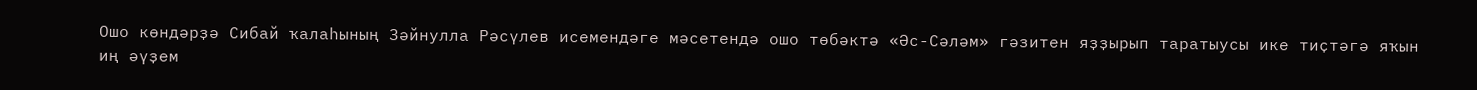Ошо көндәрҙә Сибай ҡалаһының Зәйнулла Рәсүлев исемендәге мәсетендә ошо төбәктә «Әс-Сәләм» гәзитен яҙҙырып таратыусы ике тиҫтәгә яҡын иң әүҙем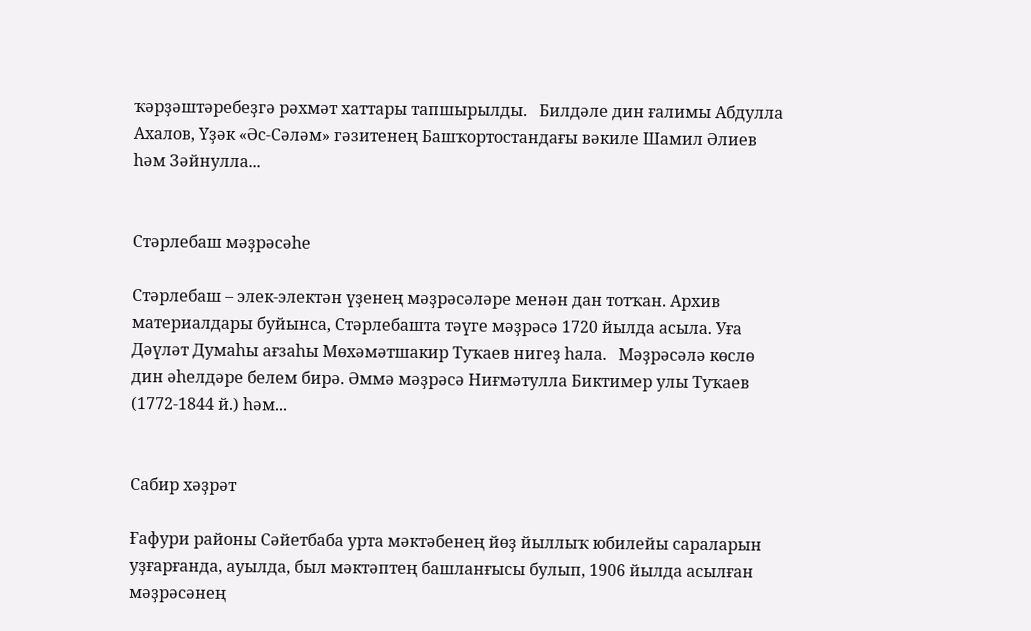ҡәрҙәштәребеҙгә рәхмәт хаттары тапшырылды.   Билдәле дин ғалимы Абдулла Ахалов, Үҙәк «Әс-Сәләм» гәзитенең Башҡортостандағы вәкиле Шамил Әлиев һәм Зәйнулла...


Стәрлебаш мәҙрәсәһе

Стәрлебаш – элек-электән үҙенең мәҙрәсәләре менән дан тотҡан. Архив материалдары буйынса, Стәрлебашта тәүге мәҙрәсә 1720 йылда асыла. Уға Дәүләт Думаһы ағзаһы Мөхәмәтшакир Туҡаев нигеҙ һала.   Мәҙрәсәлә көслө дин әһелдәре белем бирә. Әммә мәҙрәсә Ниғмәтулла Биктимер улы Туҡаев (1772-1844 й.) һәм...


Сабир хәҙрәт

Ғафури районы Сәйетбаба урта мәктәбенең йөҙ йыллыҡ юбилейы сараларын уҙғарғанда, ауылда, был мәктәптең башланғысы булып, 1906 йылда асылған мәҙрәсәнең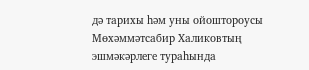дә тарихы һәм уны ойоштороусы Мөхәммәтсабир Халиковтың эшмәкәрлеге тураһында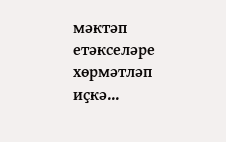мәктәп етәкселәре хөрмәтләп иҫкә...